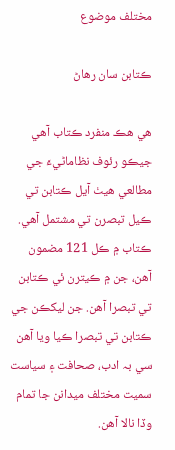مختلف موضوع

ڪتابن سان رھاڻ

ھي ھڪ منفرد ڪتاب آھي جيڪو رئوف نظاماڻيءَ جي مطالعي ھيٺ آيل ڪتابن تي ڪيل تبصرن تي مشتمل آھي. ڪتاب ۾ ڪل 121 مضمون آھن، جن ۾ ڪيترن ئي ڪتابن تي تبصرا آھن. جن ليکڪن جي ڪتابن تي تبصرا ڪيا ويا آھن سي بہ ادب، صحافت ۽ سياست سميت مختلف ميدانن جا تمام وڏا نالا آھن.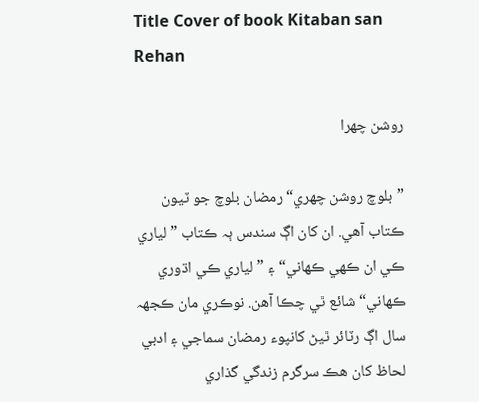Title Cover of book Kitaban san Rehan

روشن چھرا

”بلوچ روشن چھري“ رمضان بلوچ جو ٽيون ڪتاب آهي. ان کان اڳ سندس ٻہ ڪتاب ”لياري ڪي ان ڪھي ڪھاني“ ۽ ”لياري ڪي اڌوري ڪھاني“ شائع ٿي چڪا آهن. نوڪري مان ڪجهہ سال اڳ رٽائر ٿيڻ کانپوء رمضان سماجي ۽ ادبي لحاظ کان هڪ سرگرم زندگي گذاري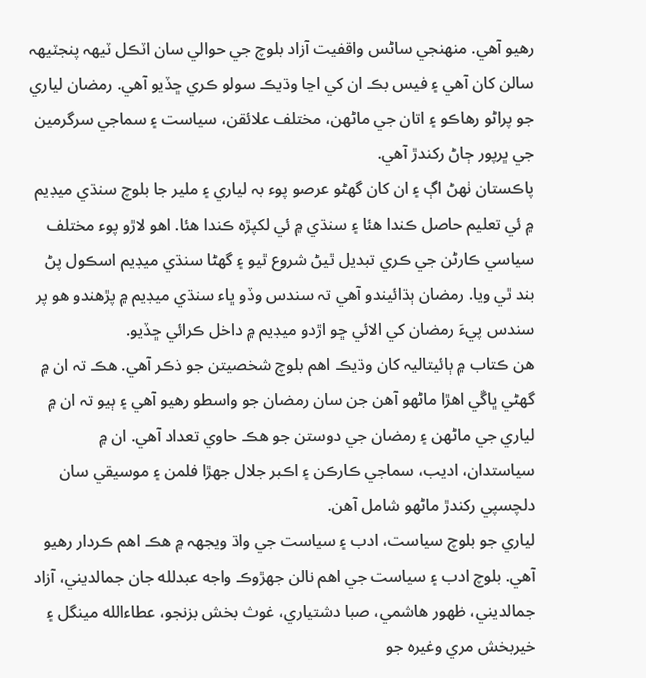رهيو آهي. منھنجي ساڻس واقفيت آزاد بلوچ جي حوالي سان اٽڪل ٽيھہ پنجٽيھہ سالن کان آهي ۽ فيس بڪ ان کي اڃا وڌيڪ سولو ڪري ڇڏيو آهي. رمضان لياري جو پراڻو رهاڪو ۽ اتان جي ماڻھن، مختلف علائقن، سياست ۽ سماجي سرگرمين جي ڀرپور ڄاڻ رکندڙ آهي.
پاڪستان ٺھڻ اڳ ۽ ان کان گهڻو عرصو پوء بہ لياري ۽ ملير جا بلوچ سنڌي ميڊيم ۾ ئي تعليم حاصل ڪندا هئا ۽ سنڌي ۾ ئي لکپڙه ڪندا هئا. اهو لاڙو پوء مختلف سياسي ڪارڻن جي ڪري تبديل ٿيڻ شروع ٿيو ۽ گهڻا سنڌي ميڊيم اسڪول پڻ بند ٿي ويا. رمضان ٻڌائيندو آهي تہ سندس وڏو ڀاء سنڌي ميڊيم ۾ پڙهندو هو پر سندس پيءَ رمضان کي الائي ڇو اڙدو ميڊيم ۾ داخل ڪرائي ڇڏيو.
هن ڪتاب ۾ ٻائيتاليہ کان وڌيڪ اهم بلوچ شخصيتن جو ذڪر آهي. هڪ تہ ان ۾ گهڻي ڀاڱي اهڙا ماڻھو آهن جن سان رمضان جو واسطو رهيو آهي ۽ ٻيو تہ ان ۾ لياري جي ماڻھن ۽ رمضان جي دوستن جو هڪ حاوي تعداد آهي. ان ۾ سياستدان، اديب، سماجي ڪارڪن ۽ اڪبر جلال جھڙا فلمن ۽ موسيقي سان دلچسپي رکندڙ ماڻھو شامل آهن.
لياري جو بلوچ سياست، ادب ۽ سياست جي واڌ ويجهہ ۾ هڪ اهم ڪردار رهيو آهي. بلوچ ادب ۽ سياست جي اهم نالن جھڙوڪ واجه عبدلله جان جمالديني، آزاد جمالديني، ظھور هاشمي، صبا دشتياري، غوث بخش بزنجو، عطاءالله مينگل ۽ خيربخش مري وغيرہ جو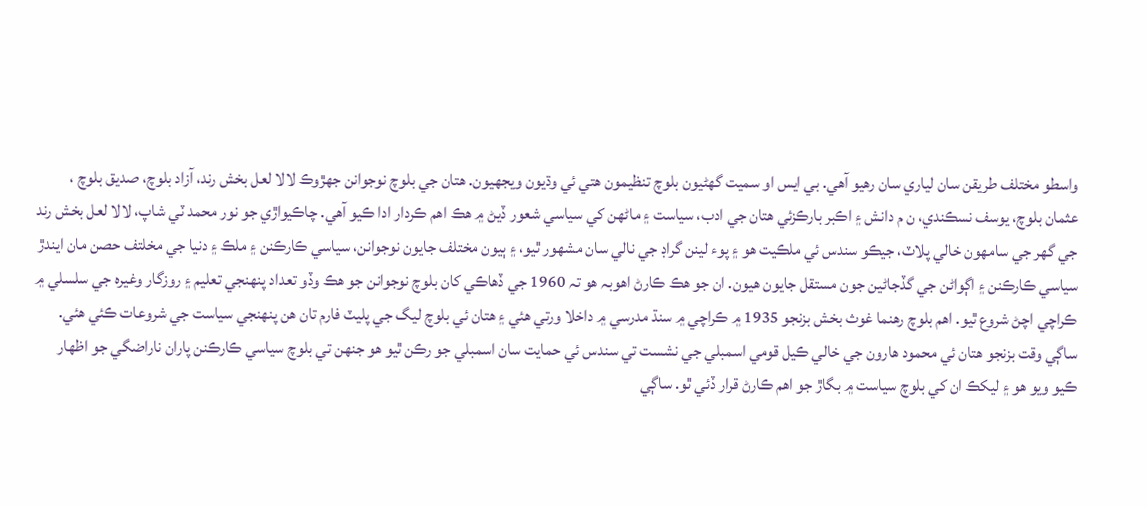واسطو مختلف طريقن سان لياري سان رهيو آهي. بي ايس او سميت گهڻيون بلوچ تنظيمون هتي ئي وڌيون ويجهيون. هتان جي بلوچ نوجوانن جھڙوڪ لالا لعل بخش رند، آزاد بلوچ، صديق بلوچ ، عثمان بلوچ، يوسف نسڪندي، ن م دانش ۽ اڪبر بارڪزئي هتان جي ادب، سياست ۽ ماڻھن کي سياسي شعور ڏيڻ ۾ هڪ اهم ڪردار ادا ڪيو آهي. چاڪيواڙي جو نور محمد ٽي شاپ، لالا لعل بخش رند جي گهر جي سامھون خالي پلاٽ، جيڪو سندس ئي ملڪيت هو ۽ پوء لينن گراڊ جي نالي سان مشھور ٿيو، ۽ ٻيون مختلف جايون نوجوانن، سياسي ڪارڪنن ۽ ملڪ ۽ دنيا جي مخلتف حصن مان ايندڙ سياسي ڪارڪنن ۽ اڳواڻن جي گڏجاڻين جون مستقل جايون هيون. ان جو هڪ ڪارڻ اهوبہ هو تہ 1960 جي ڏهاڪي کان بلوچ نوجوانن جو هڪ وڏو تعداد پنھنجي تعليم ۽ روزگار وغيرہ جي سلسلي ۾ ڪراچي اچڻ شروع ٿيو. اهم بلوچ رهنما غوث بخش بزنجو 1935 ۾ ڪراچي ۾ سنڌ مدرسي ۾ داخلا ورتي هئي ۽ هتان ئي بلوچ ليگ جي پليٽ فارم تان هن پنھنجي سياست جي شروعات ڪئي هئي. ساڳي وقت بزنجو هتان ئي محمود هارون جي خالي ڪيل قومي اسمبلي جي نشست تي سندس ئي حمايت سان اسمبلي جو رڪن ٿيو هو جنھن تي بلوچ سياسي ڪارڪنن پاران ناراضگي جو اظھار ڪيو ويو هو ۽ ليکڪ ان کي بلوچ سياست ۾ بگاڙ جو اهم ڪارڻ قرار ڏئي ٿو. ساڳي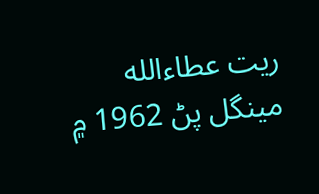ريت عطاءالله مينگل پڻ 1962 ۾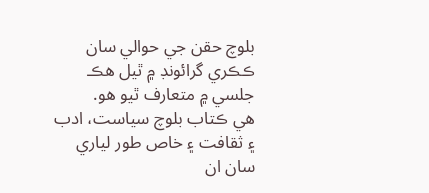بلوچ حقن جي حوالي سان ڪڪري گرائونڊ ۾ ٿيل هڪ جلسي ۾ متعارف ٿيو هو.
هي ڪتاب بلوچ سياست، ادب ۽ ثقافت ۽ خاص طور لياري سان ان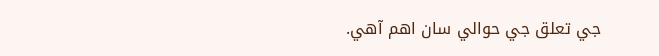جي تعلق جي حوالي سان اهم آهي.